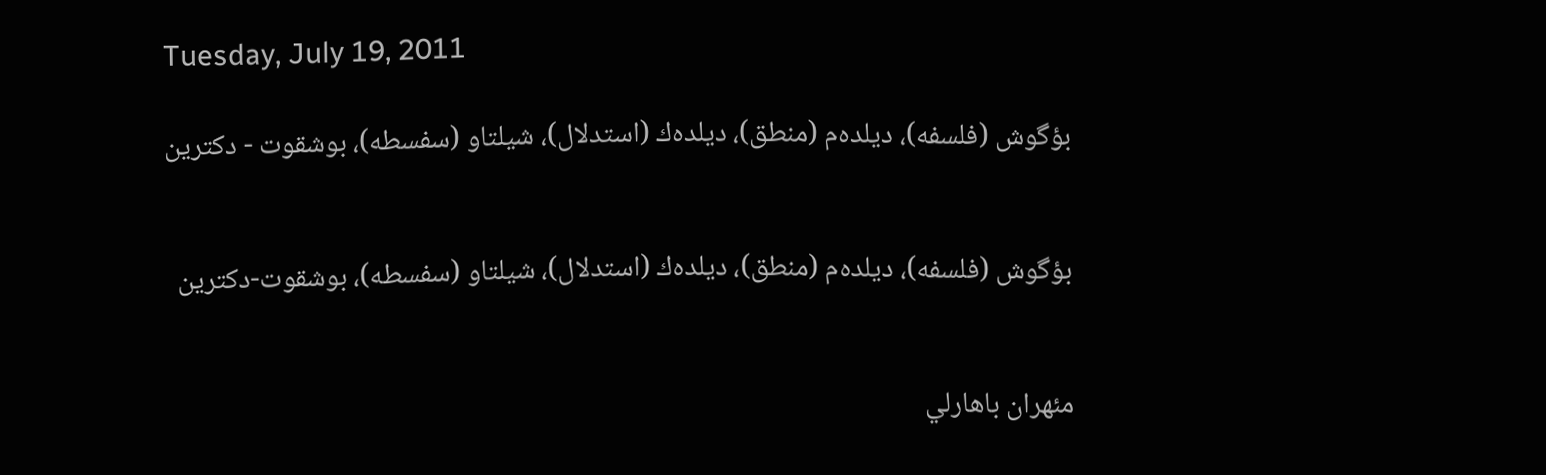Tuesday, July 19, 2011

بؤگوش (فلسفه)، ديلده‌م (منطق)، ديلده‌ك (استدلال)، شيلتاو (سفسطه)، بوشقوت - دكترين


بؤگوش (فلسفه)، ديلده‌م (منطق)، ديلده‌ك (استدلال)، شيلتاو (سفسطه)، بوشقوت-دكترين


مئهران باهارلي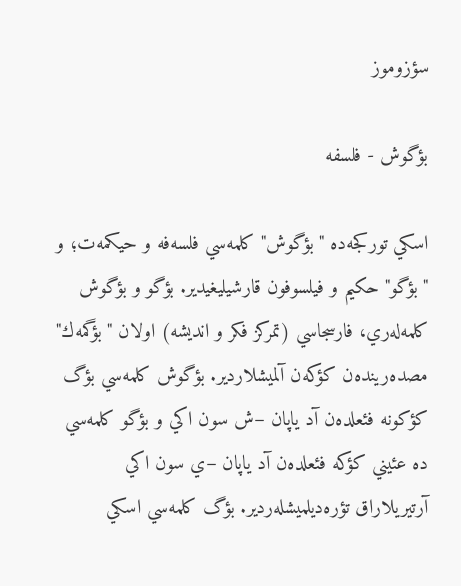سؤزوموز

بؤگوش - فلسفه

اسكي توركجه‌ده "بؤگوش" كلمه‌سي فلسه‌فه و حيكمه‌ت؛ و "بؤگو" حكيم و فيلسوفون قارشيليغيدير. بؤگو و بؤگوش كلمه‌له‌ري، فارسجاسي (تمركز فكر و انديشه) اولان "بؤگمه‌ك" مصده‌رينده‌ن كؤكه‌ن آلميشلاردير. بؤگوش كلمه‌سي بؤگ كؤكونه فئعلده‌ن آد ياپان –ش سون اكي و بؤگو كلمه‌سي ده عئيني كؤكه فئعلده‌ن آد ياپان –ي سون اكي آرتيريلاراق تؤره‌ديلميشله‌ردير. بؤگ كلمه‌سي اسكي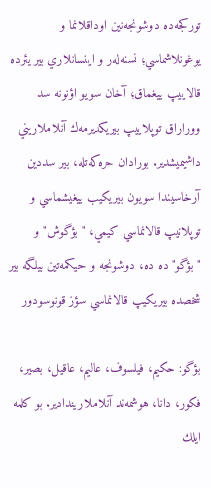توركجه‌ده دوشونجه‌نين اوداقلانما و يوغونلاشماسي؛ نسنه‌له‌ر و اينسانلاري بير يئرده قالاييپ ييغماق؛ آخان سويو اؤنونه سد ووراراق توپلاييپ بيريكديرمه‌ك آنلاملاريني داشيميشدير. بورادان حره‌كه‌تله، بير سددين آرخاسيندا سويون بيريكيب ييغيشماسي و توپلانيپ قالانماسي كيمي، "بؤگوش" و "بؤگو"ده ده، دوشونجه و حيكمه‌تين بيلگه بير شخصده بيريكيپ قالانماسي سؤز قونوسودور

بؤگو: حكيم، فيلسوف، عاليم، عاقيل، بصير، فكور، دانا، هوشمه‌ند آنلاملاريندادير. بو كلمه ايلك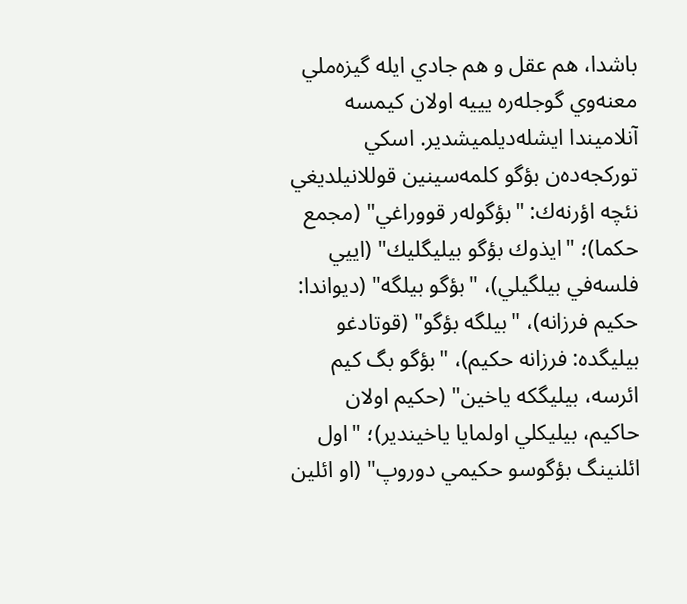باشدا، هم عقل و هم جادي ايله گيزه‌ملي معنه‌وي گوجله‌ره يييه اولان كيمسه آنلاميندا ايشله‌ديلميشدير. اسكي توركجه‌ده‌ن بؤگو كلمه‌سينين قوللانيلديغي نئچه اؤرنه‌ك: "بؤگوله‌ر قووراغي" (مجمع حكما)؛ "ايذوك بؤگو بيليگليك" (اييي فلسه‌في بيلگيلي)، "بؤگو بيلگه" (ديواندا: حكيم فرزانه)، "بيلگه بؤگو" (قوتادغو بيليگده: فرزانه حكيم)، "بؤگو بگ كيم ائرسه، بيليگكه ياخين" (حكيم اولان حاكيم، بيليكلي اولمايا ياخيندير)؛ "اول ائلنينگ بؤگوسو حكيمي دوروپ" (او ائلين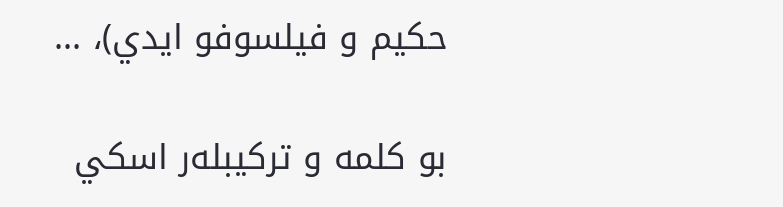حكيم و فيلسوفو ايدي)، ...

بو كلمه و تركيبله‌ر اسكي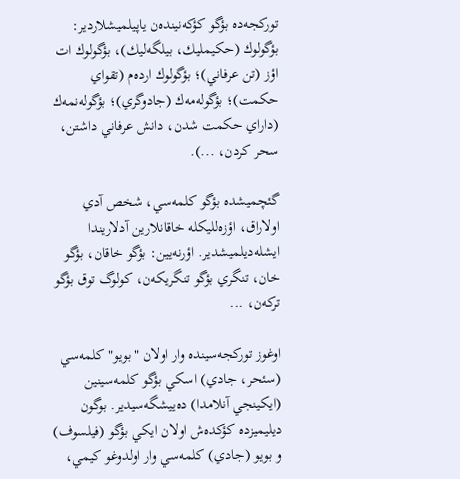توركجه‌ده بؤگو كؤكه‌نينده‌ن ياپيلميشلاردير: بؤگولوك (حكيمليك، بيلگه‌ليك)، بؤگولوك ات اؤز (تن عرفاني)؛ بؤگولوك ارده‌م (تقواي حكمت)؛ بؤگوله‌مه‌ك (جادوگري)؛ بؤگوله‌نمه‌ك (داراي حكمت شدن، دانش عرفاني داشتن، سحر كردن، ...).

گئچميشده بؤگو كلمه‌سي، شخص آدي اولاراق، اؤزه‌لليكله خاقانلارين آدلاريندا ايشله‌ديلميشدير. اؤرنه‌يين: بؤگو خاقان، بؤگو خان، تنگري بؤگو تنگريكه‌ن، كولوگ توق بؤگو تركه‌ن، ...

اوغوز توركجه‌سينده وار اولان "بويو" كلمه‌سي (سئحر، جادي) اسكي بؤگو كلمه‌سينين (ايكينجي آنلامدا) ده‌ييشگه‌سيدير. بوگون ديليميزده كؤكده‌ش اولان ايكي بؤگو (فيلسوف) و بويو (جادي) كلمه‌سي وار اولدوغو كيمي،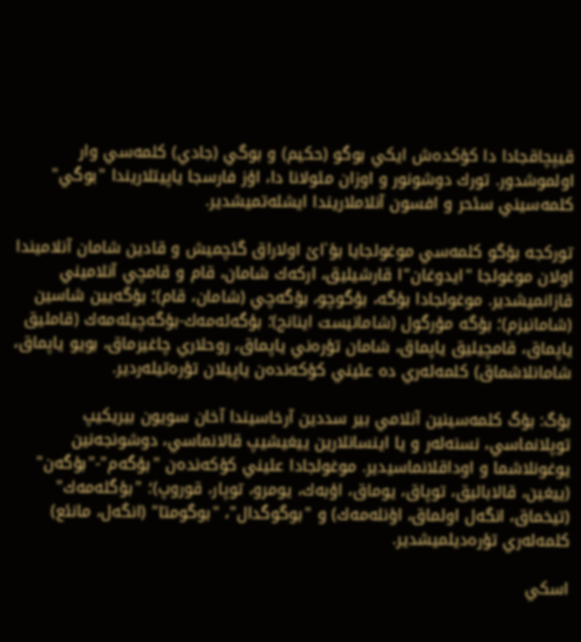قيپچاقجادا دا كؤكده‌ش ايكي بوگو (حكيم) و بوگي (جادي) كلمه‌سي وار اولموشدور. تورك دوشونور و اوزان مئولانا دا، اؤز فارسجا ياپيتلاريندا "بوگي" كلمه‌سيني سئحر و افسون آنلاملاريندا ايشله‌تميشدير.

توركجه بؤگو كلمه‌سي موغولجايا بؤ`ائ اولاراق گئچميش و قادين شامان آنلاميندا اولان موغولجا "ايدوغان"ا قارشيليق، اركه‌ك شامان، قام و قامچي آنلاميني قازانميشدير. موغولجادا بؤگه، بؤگوچو، بؤگه‌چي (شامان، قام)؛ بؤگه‌يين شاسين (شامانيزم)؛ بؤگه مؤرگول (شامانيست اينانج)؛ بؤگه‌له‌مه‌ك-بؤگه‌چيله‌مه‌ك (قامليق ياپماق، قامچيليق ياپماق، شامان تؤره‌ني ياپماق، روحلاري چاغيرماق، بويو ياپماق، شامانلاشماق) كلمه‌له‌ري ده عئيني كؤكه‌نده‌ن ياپيلان تؤره‌تيله‌ردير.

بؤگ: بؤگ كلمه‌سينين آنلامي بير سددين آرخاسيندا آخان سويون بيريكيپ توپلانماسي، نسنه‌له‌ر و يا اينسانلارين ييغيشيپ قالانماسي، دوشونجه‌نين يوغونلاشما و اوداقلانماسيدير. موغولجادا عئيني كؤكه‌نده‌ن "بؤگه‌م"-"بؤگه‌ن" (ييغين، قالاباليق، توپاق، يوماق، اؤبه‌ك، يومرو، توپار، قوروپ)؛ "بؤگله‌مه‌ك" (تيخماق، انگه‌ل اولماق، اؤنله‌مه‌ك) و "بوگوگدال"، "بوگومتا" (انگه‌ل، مانئع) كلمه‌له‌ري تؤره‌ديلميشدير.

اسكي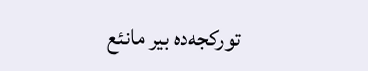توركجه‌ده بير مانئع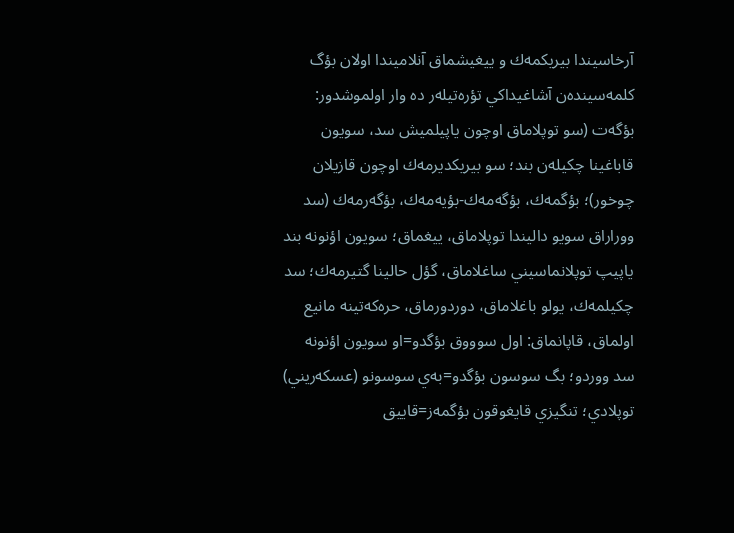آرخاسيندا بيريكمه‌ك و ييغيشماق آنلاميندا اولان بؤگ كلمه‌سينده‌ن آشاغيداكي تؤره‌تيله‌ر ده وار اولموشدور: بؤگه‌ت (سو توپلاماق اوچون ياپيلميش سد، سويون قاباغينا چكيله‌ن بند؛ سو بيريكديرمه‌ك اوچون قازيلان چوخور)؛ بؤگمه‌ك، بؤگه‌مه‌ك-بؤيه‌مه‌ك، بؤگه‌رمه‌ك (سد ووراراق سويو داليندا توپلاماق، ييغماق؛ سويون اؤنونه بند ياپيپ توپلانماسيني ساغلاماق، گؤل حالينا گتيرمه‌ك؛ سد چكيلمه‌ك، يولو باغلاماق، دوردورماق، حره‌كه‌تينه مانيع اولماق، قاپانماق: اول سوووق بؤگدو=او سويون اؤنونه سد ووردو؛ بگ سوسون بؤگدو=به‌ي سوسونو (عسكه‌ريني) توپلادي؛ تنگيزي قايغوقون بؤگمه‌ز=قاييق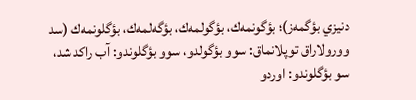دنيزي بؤگمه‌ز)؛ بؤگونمه‌ك، بؤگولمه‌ك، بؤگه‌لمه‌ك، بؤگلونمه‌ك (سد وورولاراق توپلانماق: سوو بؤگولدو، سوو بؤگلوندو: آب راكد شد، سو بؤگلوندو: اوردو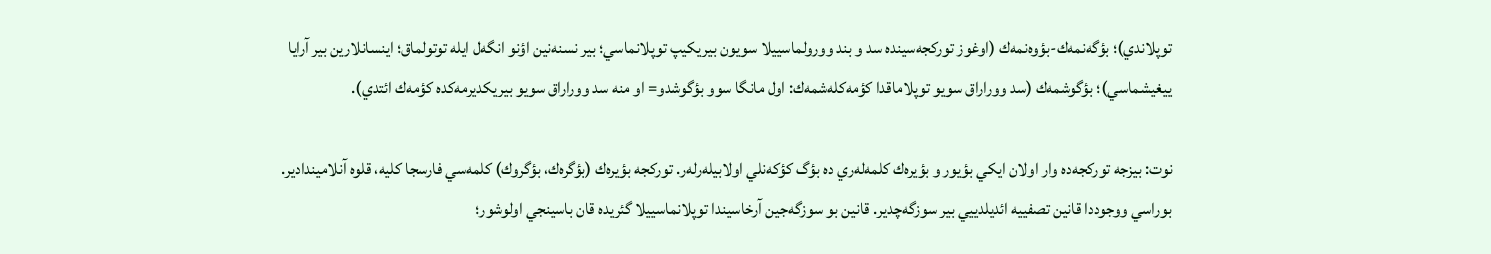توپلاندي)؛ بؤگه‌نمه‌ك-بؤوه‌نمه‌ك (اوغوز توركجه‌سينده سد و بند وورولماسييلا سويون بيريكيپ توپلانماسي؛ بير نسنه‌نين اؤنو انگه‌ل ايله توتولماق؛ اينسانلارين بير آرايا ييغيشماسي)؛ بؤگوشمه‌ك (سد ووراراق سويو توپلاماقدا كؤمه‌كله‌شمه‌ك: اول مانگا سوو بؤگوشدو= او منه سد ووراراق سويو بيريكديرمه‌كده كؤمه‌ك ائتدي).

نوت: بيزجه توركجه‌ده وار اولان ايكي بؤيور و بؤيره‌ك كلمه‌له‌ري ده بؤگ كؤكه‌نلي اولابيله‌رله‌ر. توركجه بؤيره‌ك (بؤگره‌ك، بؤگروك) كلمه‌سي فارسجا كليه، قلوه آنلاميندادير. بوراسي ووجوددا قانين تصفييه ائديلدييي بير سوزگه‌چدير. قانين بو سوزگه‌جين آرخاسيندا توپلانماسييلا گئريده قان باسينجي اولوشور؛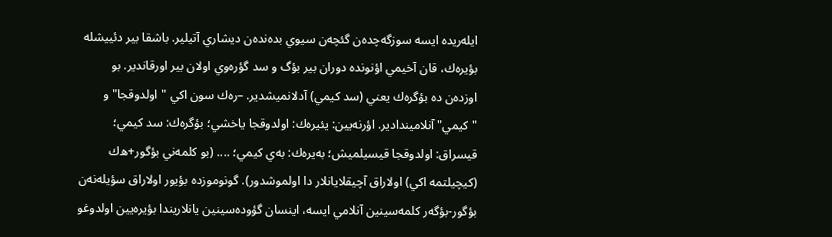ايله‌ريده ايسه سوزگه‌چده‌ن گئچه‌ن سيوي بده‌نده‌ن ديشاري آتيلير. باشقا بير دئييشله بؤيره‌ك، قان آخيمي اؤنونده دوران بير بؤگ و سد گؤره‌وي اولان بير اورقاندير. بو اوزده‌ن ده بؤگره‌ك يعني (سد كيمي) آدلانميشدير. –ره‌ك سون اكي "اولدوقجا" و "كيمي" آنلاميندادير. اؤرنه‌يين: يئيره‌ك: اولدوقجا ياخشي؛ بؤگره‌ك: سد كيمي؛ قيسراق: اولدوقجا قيسيلميش؛ به‌يره‌ك: به‌ي كيمي؛ .... (بو كلمه‌ني بؤگور+ه‌ك (كيچيلتمه اكي) اولاراق آچيقلايانلار دا اولموشدور). گونوموزده بؤيور اولاراق سؤيله‌نه‌ن بؤگور-بؤگه‌ر كلمه‌سينين آنلامي ايسه، اينسان گؤوده‌سينين يانلاريندا بؤيره‌يين اولدوغو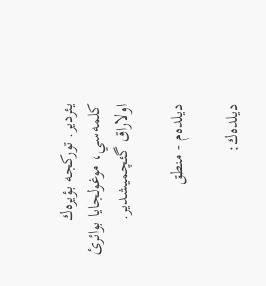يئردير. توركجه بؤيره‌ك كلمه‌‌سي، موغولجايا بوائرئ اولاراق گئچميشدير.

ديلده‌م - منطق

ديلده‌ك: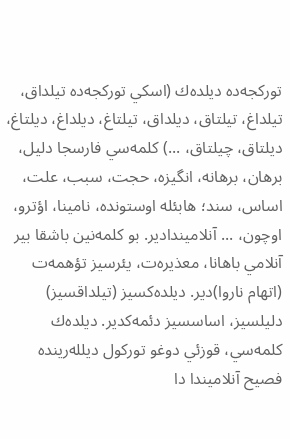توركجه‌ده ديلده‌ك (اسكي توركجه‌ده تيلداق، تيلداغ، تيلتاق، ديلداق، تيلتاغ، ديلداغ، ديلتاغ، ديلتاق، چيلتاق، ...) كلمه‌سي فارسجا دليل، برهان، برهانه، انگيزه، حجت، سبب، علت، اساس، سند؛ هابئله اوستونده، نامينا، اؤترو، اوچون، ... آنلاميندادير. بو كلمه‌نين باشقا بير آنلامي باهانا، معذيره‌ت، يئرسيز تؤهمه‌ت (اتهام ناروا)دير. ديلده‌كسيز (تيلداقسيز) دليلسيز، اساسسيز دئمه‌كدير. ديلده‌ك كلمه‌سي، قوزئي دوغو توركول ديلله‌رينده فصيح آنلاميندا دا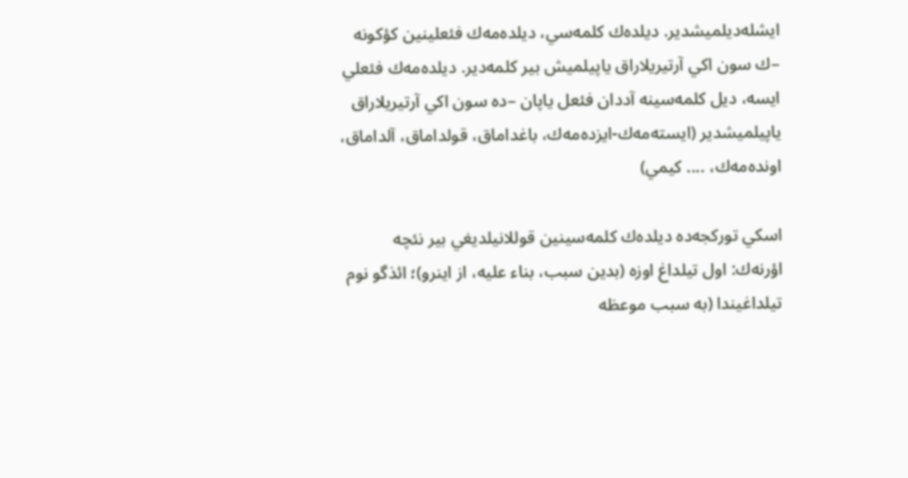ايشله‌ديلميشدير. ديلده‌ك كلمه‌سي، ديلده‌مه‌ك فئعلينين كؤكونه –ك سون اكي آرتيريلاراق ياپيلميش بير كلمه‌دير. ديلده‌مه‌ك فئعلي ايسه، ديل كلمه‌سينه آددان فئعل ياپان –ده سون اكي آرتيريلاراق ياپيلميشدير (ايسته‌مه‌ك-ايزده‌مه‌ك، باغداماق، قولداماق، آلداماق، اونده‌مه‌ك، .... كيمي)

اسكي توركجه‌ده ديلده‌ك كلمه‌سينين قوللانيلديغي بير نئچه اؤرنه‌ك: اول تيلداغ اوزه (بدين سبب، بناء عليه، از اينرو)؛ ائذگو نوم تيلداغيندا (به سبب موعظه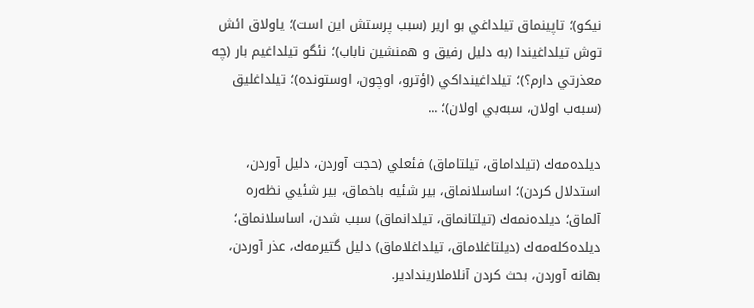نيكو)؛ تاپينماق تيلداغي بو ارير (سبب پرستش اين است)؛ ياولاق ائش توش تيلداغيندا (به دليل رفيق و همنشين ناباب)؛ نئگو تيلداغيم بار (چه معذرتي دارم؟)؛ تيلداغينداكي (اؤترو، اوچون، اوستونده)؛ تيلداغليق (سبه‌ب اولان، سبه‌بي اولان)؛ ...

ديلده‌مه‌ك (تيلداماق، تيلتاماق) فئعلي (حجت آوردن، دليل آوردن، استدلال كردن)؛ اساسلانماق، بير شئيه باخماق، بير شئيي نظه‌ره آلماق؛ ديلده‌نمه‌ك (تيلتانماق، تيلدانماق) سبب شدن، اساسلانماق؛ ديلده‌كله‌مه‌ك (ديلتاغلاماق، تيلداغلاماق) دليل گتيرمه‌ك، عذر آوردن، بهانه آوردن، بحث كردن آنلاملاريندادير.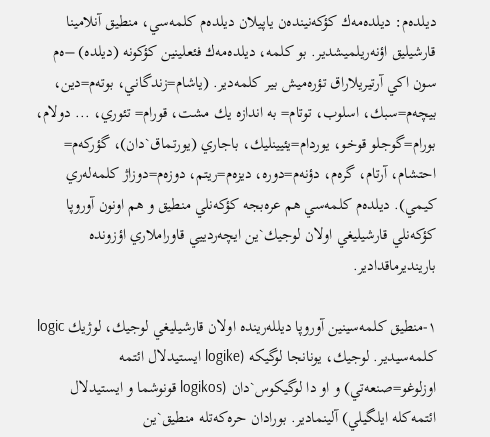ديلده‌م: ديلده‌مه‌ك كؤكه‌نينده‌ن ياپيلان ديلده‌م كلمه‌سي، منطيق آنلامينا قارشيليق اؤنه‌ريلميشدير. بو كلمه، ديلده‌مه‌ك فئعلينين كؤكونه (ديلده) –ه‌م سون اكي آرتيريلاراق تؤره‌ميش بير كلمه‌دير. (ياشام=زندگاني، بوته‌م=دين، بيچه‌م=سبك، اسلوب، توتام= به اندازه يك مشت، قورام= تئوري، ... دولام، بورام=گوجلو قوخو، يوردام=يئيينليك، باجاري (يورتماق`دان)، گؤركه‌م= احتشام، آرتام، گره‌م، دؤنه‌م=دوره، ديزه‌م=ريتم، دوزه‌م=دوزاژ كلمه‌له‌ري كيمي). ديلده‌م كلمه‌سي هم عره‌بجه كؤكه‌نلي منطيق و هم اونون آوروپا كؤكه‌نلي قارشيليغي اولان لوجيك`ين ايچه‌ردييي قاوراملاري اؤزونده بارينديرماقدادير.

١-منطيق كلمه‌سينين آوروپا ديلله‌رينده اولان قارشيليغي لوجيك، لوژيك logic كلمه‌سيدير. لوجيك، يونانجا لوگيكه (logike ايستيدلال ائتمه اوزلوغو=صنعه‌تي) و او دا لوگيكوس`دان (logikos قونوشما و ايستيدلال ائتمه‌كله ايلگيلي) آلينمادير. بورادان حره‌كه‌تله منطيق`ين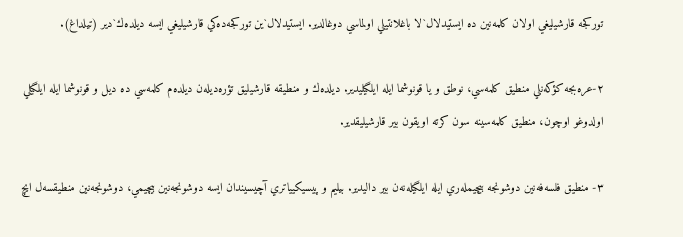توركجه قارشيليغي اولان كلمه‌نين ده ايستيدلال`لا باغلانتيلي اولماسي دوغالدير. ايستيدلال`ين توركجه‌ده‌كي قارشيليغي ايسه ديلده‌ك`دير (تيلداغ).

٢-عره‌بجه كؤكه‌نلي منطيق كلمه‌سي، نوطق و يا قونوشما ايله ايلگيليدير. ديلده‌ك و منطيقه قارشيليق تؤره‌ديله‌ن ديلده‌م كلمه‌سي ده ديل و قونوشما ايله ايلگيلي اولدوغو اوچون، منطيق كلمه‌سينه سون كرته اويقون بير قارشيليقدير.

٣- منطيق فلسه‌فه‌نين دوشونجه بيچيمله‌ري ايله ايلگيله‌نه‌ن بير داليدير. بيليم و پيسيكيياتري آچيسيندان ايسه دوشونجه‌نين بيچيمي، دوشونجه‌نين منطيقسه‌ل ايچ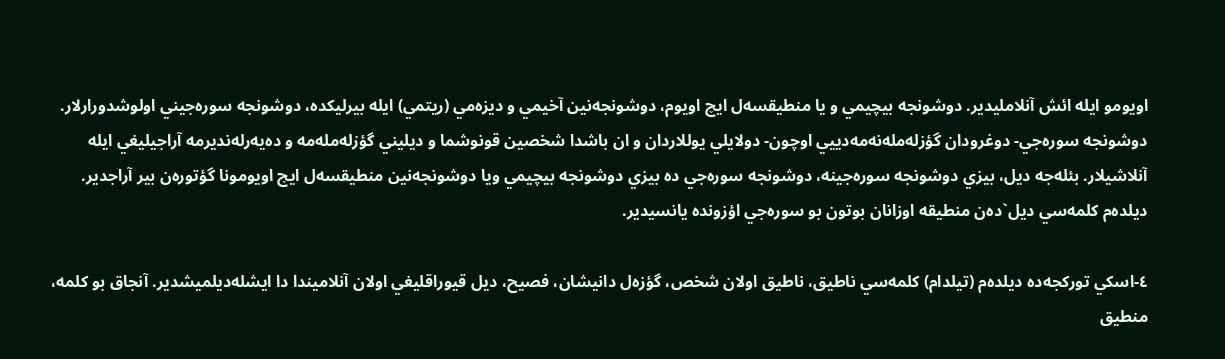اويومو ايله ائش آنلامليدير. دوشونجه بيچيمي و يا منطيقسه‌ل ايچ اويوم، دوشونجه‌نين آخيمي و ديزه‌مي (ريتمي) ايله بيرليكده، دوشونجه سوره‌جيني اولوشدورارلار. دوشونجه سوره‌جي- دوغرودان گؤزله‌مله‌نه‌مه‌دييي اوچون- دولايلي يوللاردان و ان باشدا شخصين قونوشما و ديليني گؤزله‌مله‌مه و ده‌يه‌رله‌نديرمه آراجيليغي ايله آنلاشيلار. بئله‌جه ديل، بيزي دوشونجه سوره‌جينه، دوشونجه سوره‌جي ده بيزي دوشونجه بيچيمي ويا دوشونجه‌نين منطيقسه‌ل ايچ اويومونا گؤتوره‌ن بير آراجدير. ديلده‌م كلمه‌سي ديل`ده‌ن منطيقه اوزانان بوتون بو سوره‌جي اؤزونده يانسيدير.

٤-اسكي توركجه‌ده ديلده‌م (تيلدام) كلمه‌سي ناطيق، ناطيق اولان شخص، گؤزه‌ل دانيشان، فصيح، ديل قيوراقليغي اولان آنلاميندا دا ايشله‌ديلميشدير. آنجاق بو كلمه، منطيق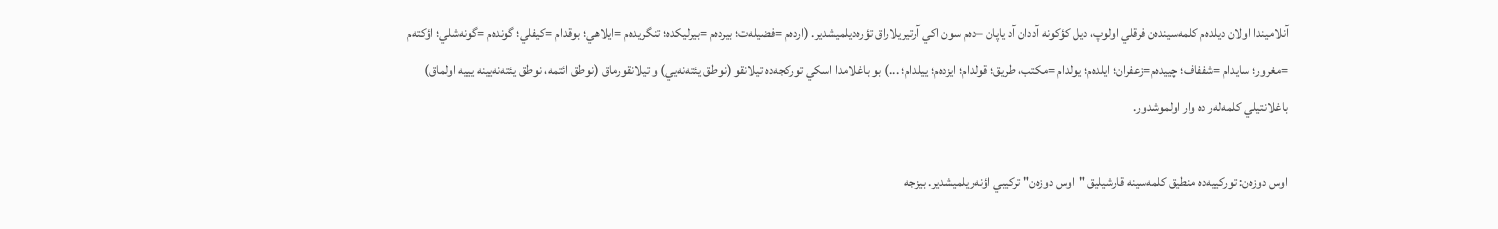آنلاميندا اولان ديلده‌م كلمه‌سينده‌ن فرقلي اولوپ، ديل كؤكونه آددان آد ياپان –ده‌م سون اكي آرتيريلاراق تؤره‌ديلميشدير. (ارده‌م =فضيله‌ت؛ بيرده‌م =بيرليكده؛ تنگريده‌م =ايلاهي؛ بوقدام =كيفلي؛ گونده‌م =گونه‌شلي؛ اؤكته‌م =مغرور؛ سايدام =شففاف؛ چييده‌م=زعفران؛ ايلده‌م؛ يولدام =مكتب، طريق؛ قولدام؛ ايزده‌م؛ ييلدام؛ ...) بو باغلامدا اسكي توركجه‌ده تيلانقو (نوطق يئته‌نه‌يي) و تيلانقورماق (نوطق ائتمه، نوطق يئته‌نه‌يينه يييه اولماق) باغلانتيلي كلمه‌له‌ر ده وار اولموشدور.

اوس دوزه‌ن: توركييه‌ده منطيق كلمه‌سينه قارشيليق "اوس دوزه‌ن" تركيبي اؤنه‌ريلميشدير. بيزجه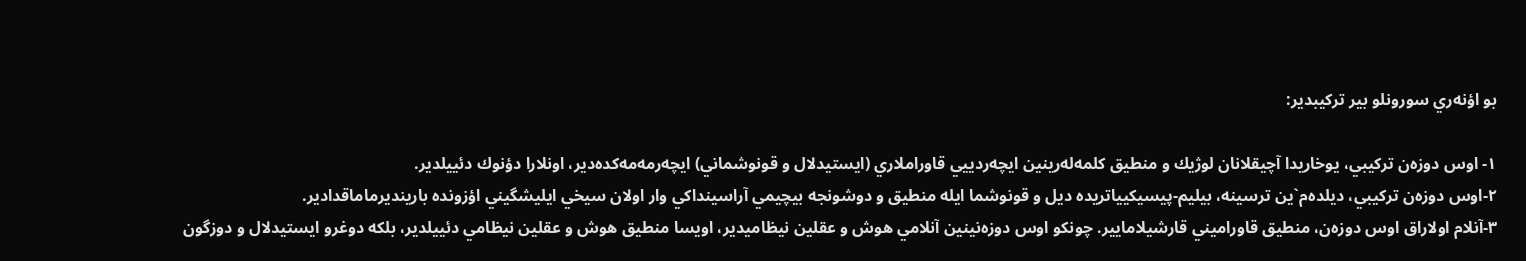بو اؤنه‌ري سورونلو بير تركيبدير:

١- اوس دوزه‌ن تركيبي، يوخاريدا آچيقلانان لوژيك و منطيق كلمه‌له‌رينين ايچه‌ردييي قاوراملاري (ايستيدلال و قونوشماني) ايچه‌رمه‌مه‌كده‌دير، اونلارا دؤنوك دئييلدير.
٢-اوس دوزه‌ن تركيبي، ديلده‌م`ين ترسينه، بيليم-پيسيكيياتريده ديل و قونوشما ايله منطيق و دوشونجه بيچيمي آراسينداكي وار اولان سيخي ايليشگيني اؤزونده بارينديرماماقدادير.
٣-آنلام اولاراق اوس دوزه‌ن، منطيق قاوراميني قارشيلامايير. چونكو اوس دوزه‌نينين آنلامي هوش و عقلين نيظاميدير، اويسا منطيق هوش و عقلين نيظامي دئييلدير، بلكه دوغرو ايستيدلال و دوزگون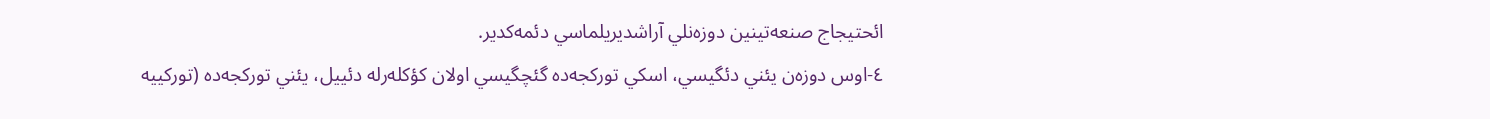ائحتيجاج صنعه‌تينين دوزه‌نلي آراشديريلماسي دئمه‌كدير.
٤-اوس دوزه‌ن يئني دئگيسي، اسكي توركجه‌ده گئچگيسي اولان كؤكله‌رله دئييل، يئني توركجه‌ده (توركييه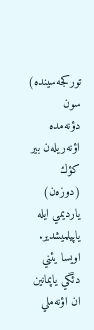توركجه‌سينده) سون دؤنه‌مده اؤنه‌ريله‌ن بير كؤك (دوزه‌ن) يارديمي ايله ياپيلميشدير. اويسا يئني دئگي ياپمانين ان اؤنه‌ملي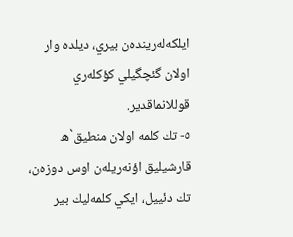ايلكه‌له‌رينده‌ن بيري، ديلده وار اولان گئچگيلي كؤكله‌ري قوللانماقدير.
٥- تك كلمه اولان منطيق`ه قارشيليق اؤنه‌ريله‌ن اوس دوزه‌ن، تك دئييل، ايكي كلمه‌ليك بير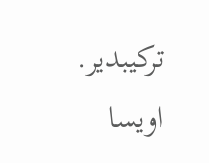تركيبدير. اويسا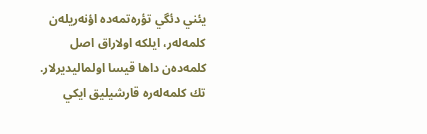يئني دئگي تؤره‌تمه‌ده اؤنه‌ريله‌ن كلمه‌له‌ر، ايلكه اولاراق اصل كلمه‌ده‌ن داها قيسا اولماليديرلار. تك كلمه‌له‌ره قارشيليق ايكي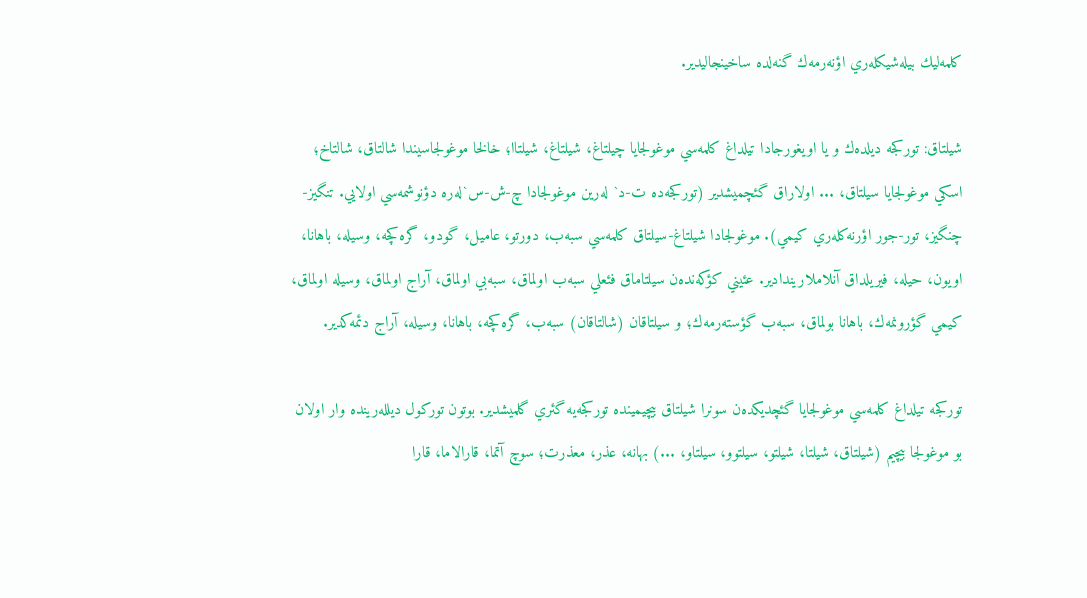كلمه‌ليك بيله‌شيكله‌ري اؤنه‌رمه‌ك گنه‌لده ساخينجاليدير.

شيلتاق: توركجه ديلده‌ك و يا اويغورجادا تيلداغ كلمه‌سي موغولجايا چيلتاغ، شيلتاغ، شيلتاا؛ خالخا موغولجاسيندا شالتاق، شالتاخ؛ اسكي موغولجايا سيلتاق، ... اولاراق گئچميشدير (توركجه‌ده ت-د` له‌رين موغولجادا چ-ش-س`له‌ره دؤنوشمه‌سي اولايي. تنگيز-چنگيز، تور-جور اؤرنه‌كله‌ري كيمي). موغولجادا شيلتاغ-سيلتاق كلمه‌سي سبه‌ب، دورتو، عاميل، گودو، گره‌كچه، وسيله، باهانا، اويون، حيله، فيريلداق آنلاملاريندادير. عئيني كؤكه‌نده‌ن سيلتاماق فئعلي سبه‌ب اولماق، سبه‌بي اولماق، آراج اولماق، وسيله اولماق، كيمي گؤرونمه‌ك، باهانا بولماق، سبه‌ب گؤسته‌رمه‌ك؛ و سيلتاقان (شالتاقان) سبه‌ب، گره‌كچه، باهانا، وسيله، آراج دئمه‌كدير.

توركجه تيلداغ كلمه‌سي موغولجايا گئچديكده‌ن سونرا شيلتاق بيچيمينده توركجه‌يه گئري گلميشدير. بوتون توركول ديلله‌رينده وار اولان بو موغولجا بيچيم (شيلتاق، شيلتا، شيلتو، سيلتوو، سيلتاو، ...) بهانه، عذر، معذرت؛ سوچ آتما، قارالاما، قارا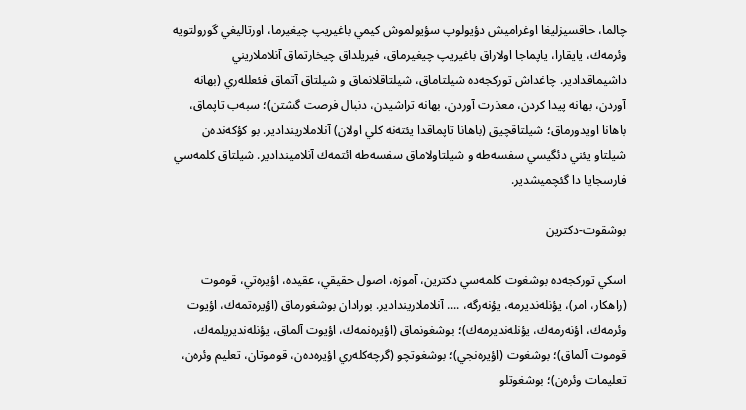چالما، حاقسيزليغا اوغراميش دؤيولوپ سؤيولموش كيمي باغيريپ چيغيرما، اورتاليغي گورولتويه وئرمه‌ك، يايقارا، ياپماجا اولاراق باغيريپ چيغيرماق، فيريلداق چيخارتماق آنلاملاريني داشيماقدادير. چاغداش توركجه‌ده شيلتاماق، شيلتاقلانماق و شيلتاق آتماق فئعلله‌ري (بهانه آوردن، بهانه پيدا كردن، معذرت آوردن، بهانه تراشيدن، دنبال فرصت گشتن)؛ سبه‌ب تاپماق، باهانا اويدورماق؛ شيلتاقچيق (باهانا تاپماقدا يئته‌نه كلي اولان) آنلاملاريندادير. بو كؤكه‌نده‌ن شيلتاو يئني دئگيسي سفسه‌طه و شيلتاولاماق سفسه‌طه ائتمه‌ك آنلاميندادير. شيلتاق كلمه‌سي فارسجايا دا گئچميشدير.

بوشقوت-دكترين

اسكي توركجه‌ده بوشغوت كلمه‌سي دكترين، آموزه، اصول حقيقي، عقيده، اؤيره‌تي، قوموت (راهكار، امر)، يؤنله‌نديرمه، يؤنه‌رگه، .... آنلاملاريندادير. بورادان بوشغورماق (اؤيره‌تمه‌ك، اؤيوت وئرمه‌ك، اؤنه‌رمه‌ك، يؤنله‌نديرمه‌ك)؛ بوشغونماق (اؤيره‌نمه‌ك، اؤيوت آلماق، يؤنله‌نديريلمه‌ك، قوموت آلماق)؛ بوشغوت (اؤيره‌نجي)؛ بوشغوتچو (گرچه‌كله‌ري اؤيره‌ده‌ن، قوموتان، تعليم وئره‌ن، تعليمات وئره‌ن)؛ بوشغوتلو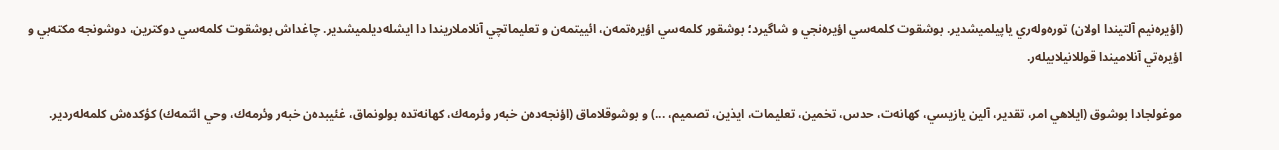(اؤيره‌نيم آلتيندا اولان) توره‌وله‌ري ياپيلميشدير. بوشقوت كلمه‌سي اؤيره‌نجي و شاگيرد؛ بوشقور كلمه‌سي اؤيره‌تمه‌ن، ائييتمه‌ن و تعليماتچي آنلاملاريندا دا ايشله‌ديلميشدير. چاغداش بوشقوت كلمه‌سي دوكترين، دوشونجه مكته‌بي و اؤيره‌تي آنلاميندا قوللانيلابيله‌ر.

موغولجادا بوشوق (ايلاهي امر، تقدير، آلين يازيسي، كهانه‌ت، حدس، تخمين، تعليمات، ايذين، تصميم، ...) و بوشوقلاماق (اؤنجه‌ده‌ن خبه‌ر وئرمه‌ك، كهانه‌تده بولونماق، غئيبده‌ن خبه‌ر وئرمه‌ك، وحي ائتمه‌ك) كؤكده‌ش كلمه‌له‌ردير.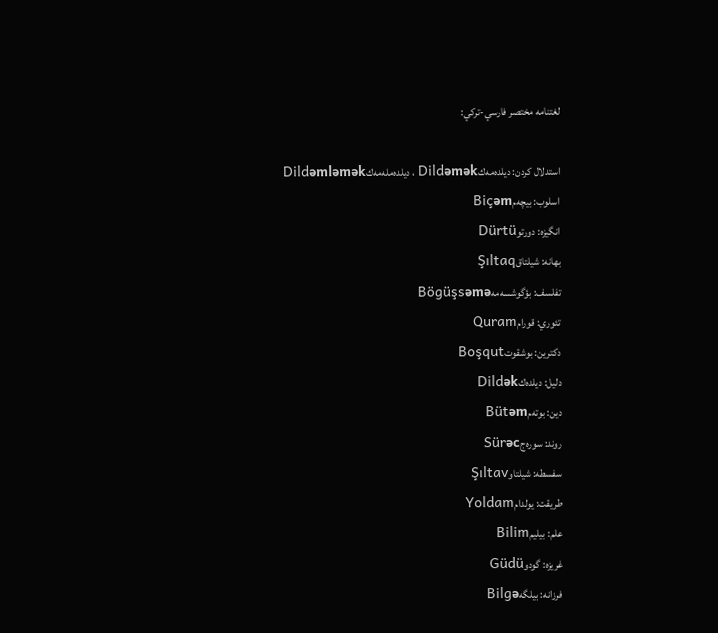لغتنامه مختصر فارسي-تركي:

استدلال كردن: ديلده‌مه‌كDildәmәk ، ديلده‌مله‌مه‌كDildәmlәmәk
اسلوب: بيچه‌مBiçәm
انگيزه: دورتوDürtü
بهانه: شيلتاقŞıltaq
تفلسف: بؤگوشسه‌مهBögüşsәmә
تئوري: قورامQuram
دكترين: بوشقوتBoşqut
دليل: ديلده‌كDildәk
دين: بوته‌مBütәm
روند: سوره‌جSürәc
سفسطه: شيلتاوŞıltav
طريقت: يولدامYoldam
علم: بيليمBilim
غريزه: گودوGüdü
فرزانه: بيلگهBilgә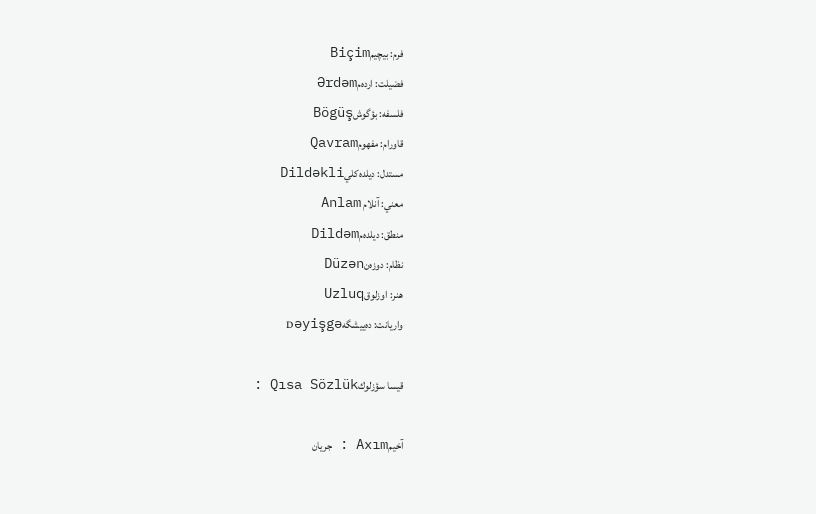فرم: بيچيمBiçim
فضيلت: ارده‌مӘrdәm
فلسفه: بؤگوشBögüş
قاورام: مفهومQavram
مستدل: ديلده‌كليDildәkli
معني: آنلام Anlam
منطق: ديلده‌مDildәm
نظام: دوزه‌نDüzәn
هنر: اوزلوقUzluq
واريانت: ده‌ييشگهDәyişgә

قيسا سؤزلوكQısa Sözlük :

آخيمAxım : جريان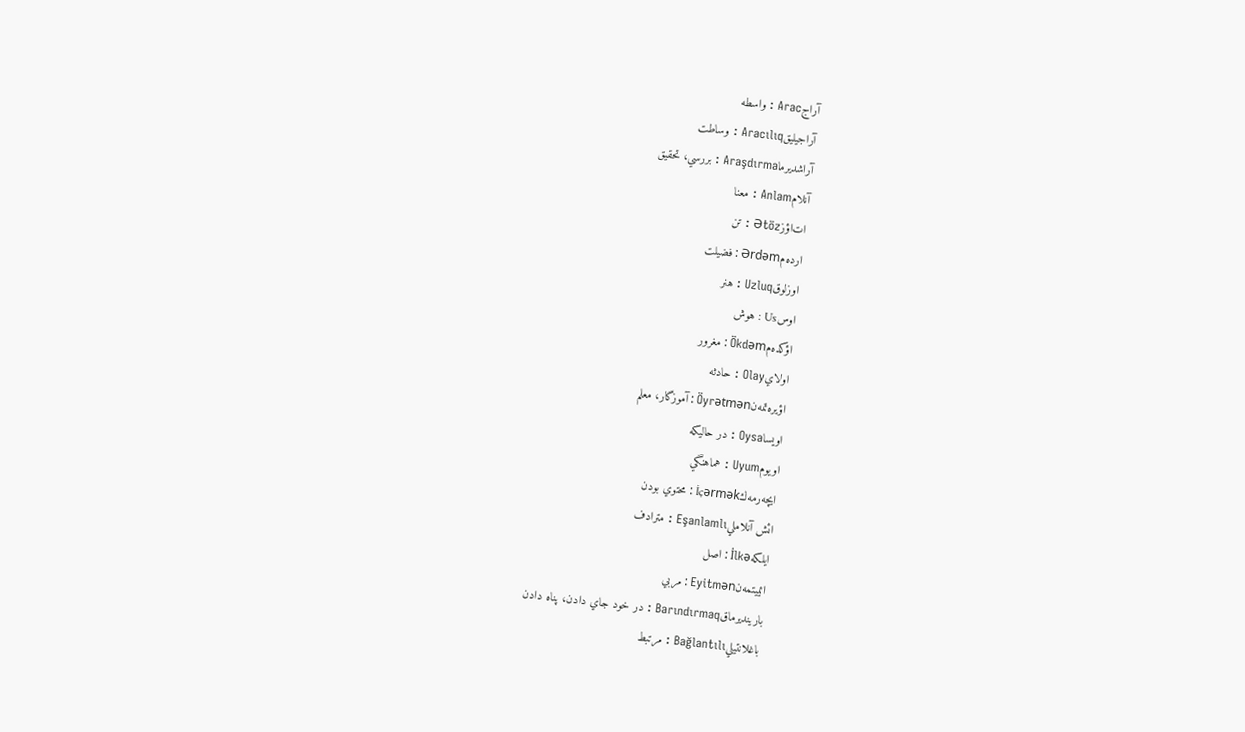آراجArac : واسطه
آراجيليقAracılıq : وساطت
آراشديرماAraşdırma : بررسي، تحقيق
آنلامAnlam : معنا
ات‌اؤزӘtöz : تن
ارده‌مӘrdәm : فضيلت
اوزلوقUzluq : هنر
اوسUs : هوش
اؤكده‌مÖkdәm : مغرور
اولايOlay : حادثه
اؤيره‌تمه‌نÖyrәtmәn : آموزگار، معلم
اويساOysa : در حاليكه
اويومUyum : هماهنگي
ايچه‌رمه‌كİçәrmәk : محتوي بودن
ائش آنلامليEşanlamlı : مترادف
ايلكهİlkә : اصل
ائييتمه‌نEyitmәn : مربي
بارينديرماقBarındırmaq : در خود جاي دادن، پناه دادن
باغلانتيليBağlantılı : مرتبط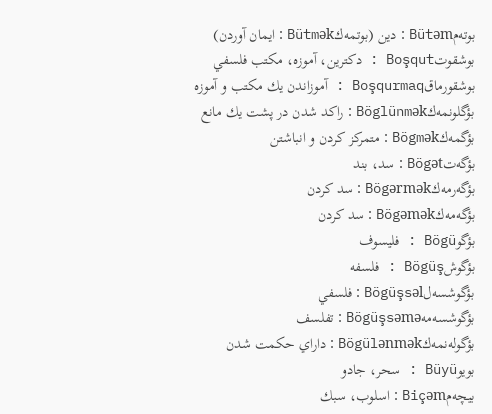بوته‌مBütәm : دين (بوتمه‌كBütmәk : ايمان آوردن)
بوشقوتBoşqut : دكترين، آموزه، مكتب فلسفي
بوشقورماقBoşqurmaq : آموزاندن يك مكتب و آموزه
بؤگلونمه‌كBöglünmәk : راكد شدن در پشت يك مانع
بؤگمه‌كBögmәk : متمركز كردن و انباشتن
بؤگه‌تBögәt : سد، بند
بؤگه‌رمه‌كBögәrmәk : سد كردن
بؤگه‌مه‌كBögәmәk : سد كردن
بؤگوBögü : فليسوف
بؤگوشBögüş : فلسفه
بؤگوشسه‌لBögüşsәl : فلسفي
بؤگوشسه‌مهBögüşsәmә : تفلسف
بؤگوله‌نمه‌كBögülәnmәk : داراي حكمت شدن
بويوBüyü : سحر، جادو
بيچه‌مBiçәm : اسلوب، سبك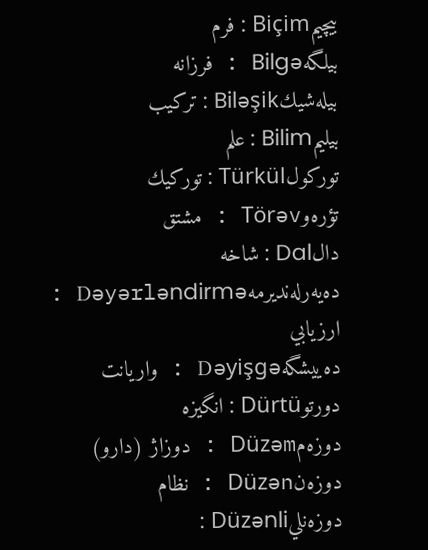بيچيمBiçim : فرم
بيلگهBilgә : فرزانه
بيله‌شيكBilәşik : تركيب
بيليمBilim : علم
توركولTürkül : توركيك
تؤره‌وTörәv : مشتق
دالDal : شاخه
ده‌يه‌رله‌نديرمهDәyәrlәndirmә : ارزيابي
ده‌ييشگهDәyişgә : واريانت
دورتوDürtü : انگيزه
دوزه‌مDüzәm : دوزاژ (دارو)
دوزه‌نDüzәn : نظام
دوزه‌نليDüzәnli :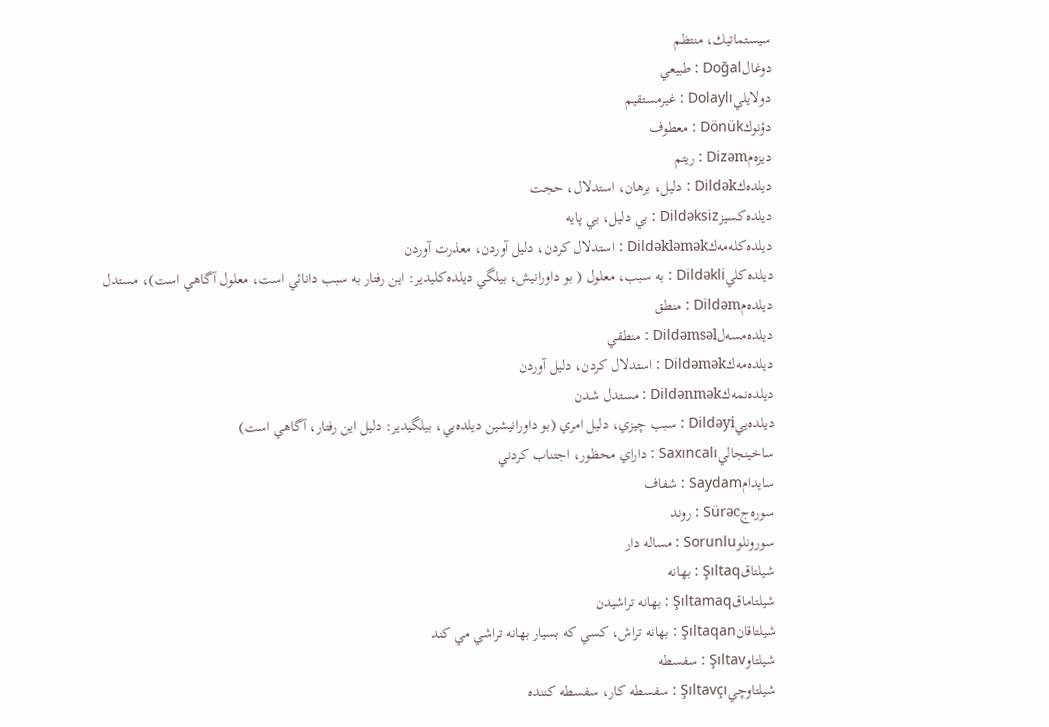سيستماتيك، منتظم
دوغالDoğal : طبيعي
دولايليDolaylı : غيرمستقيم
دؤنوكDönük : معطوف
ديزه‌مDizәm : ريتم
ديلده‌كDildәk : دليل، برهان، استدلال، حجت
ديلده‌كسيزDildәksiz : بي دليل، بي پايه
ديلده‌كله‌مه‌كDildәklәmәk : استدلال كردن، دليل آوردن، معذرت آوردن
ديلده‌كليDildәkli : به سبب، معلول ( بو داورانيش، بيلگي ديلده‌كليدير: اين رفتار به سبب دانائي است، معلول آگاهي است)، مستدل
ديلده‌مDildәm : منطق
ديلده‌مسه‌لDildәmsәl : منطقي
ديلده‌مه‌كDildәmәk : استدلال كردن، دليل آوردن
ديلده‌نمه‌كDildәnmәk : مستدل شدن
ديلده‌ييDildәyi : سبب چيزي، دليل امري (بو داورانيشين ديلده‌يي، بيلگيدير: دليل اين رفتار، آگاهي است)
ساخينجاليSaxıncalı : داراي محظور، اجتناب كردني
سايدامSaydam : شفاف
سوره‌جSürәc : روند
سورونلوSorunlu : مساله دار
شيلتاقŞıltaq : بهانه
شيلتاماقŞıltamaq : بهانه تراشيدن
شيلتاقانŞıltaqan : بهانه تراش، كسي كه بسيار بهانه تراشي مي كند
شيلتاوŞıltav : سفسطه
شيلتاوچيŞıltavçı : سفسطه كار، سفسطه كننده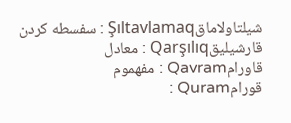شيلتاولاماقŞıltavlamaq : سفسطه كردن
قارشيليقQarşılıq : معادل
قاورامQavram : مفهموم
قورامQuram :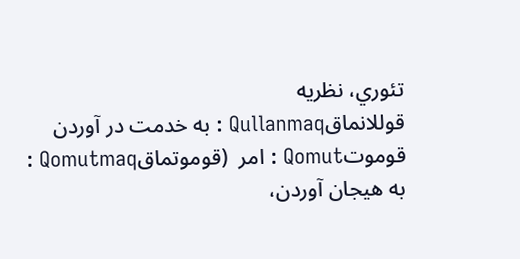تئوري، نظريه
قوللانماقQullanmaq : به خدمت در آوردن
قوموتQomut : امر  (قوموتماقQomutmaq : به هيجان آوردن،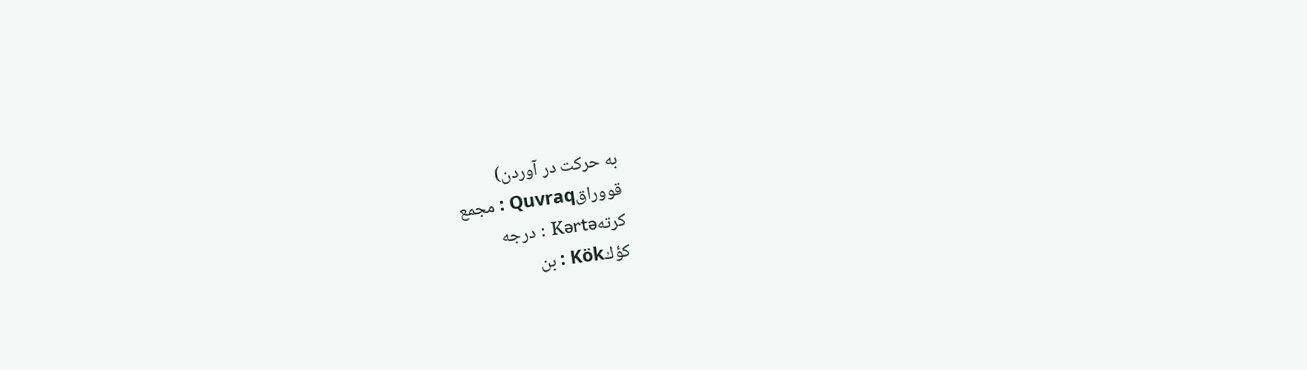به حركت در آوردن)
قووراقQuvraq : مجمع
كرتهKәrtә : درجه
كؤكKök : بن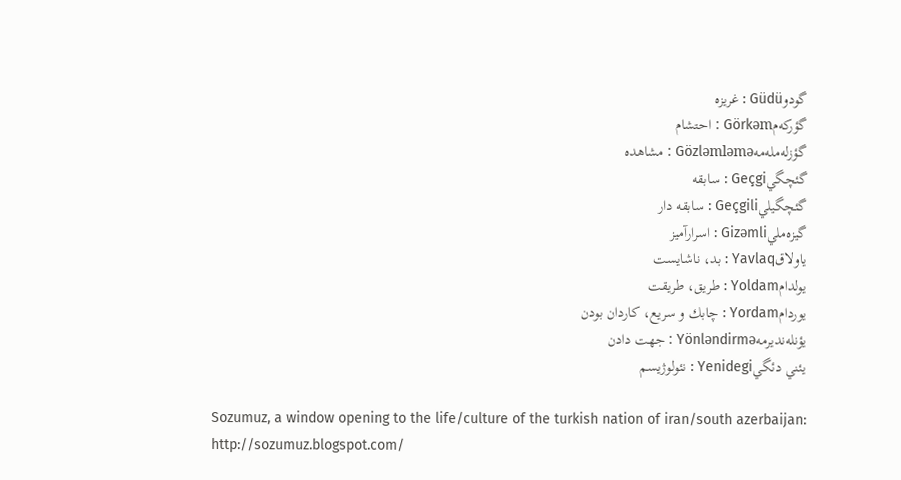گودوGüdü : غريزه
گؤركه‌مGörkәm : احتشام
گؤزله‌مله‌مهGözlәmlәmә : مشاهده
گئچگيGeçgi : سابقه
گئچگيليGeçgili : سابقه دار
گيزه‌مليGizәmli : اسرارآميز
ياولاقYavlaq : بد، ناشايست
يولدامYoldam : طريق، طريقت
يوردامYordam : چابك و سريع، كاردان بودن
يؤنله‌نديرمهYönlәndirmә : جهت دادن
يئني دئگيYenidegi : نئولوژيسم

Sozumuz, a window opening to the life/culture of the turkish nation of iran/south azerbaijan:
http://sozumuz.blogspot.com/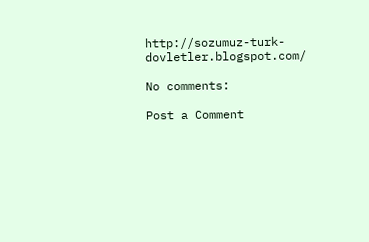http://sozumuz-turk-dovletler.blogspot.com/

No comments:

Post a Comment